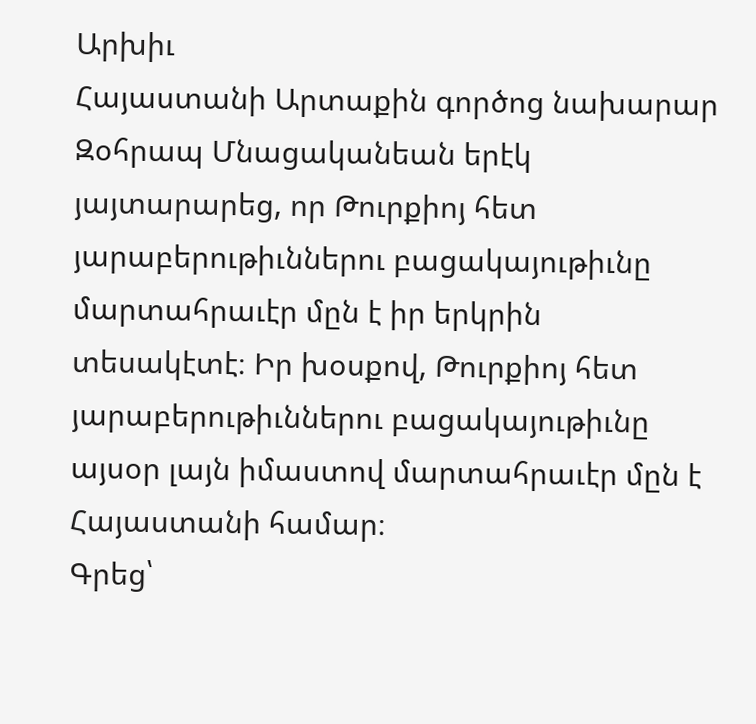Արխիւ
Հայաստանի Արտաքին գործոց նախարար Զօհրապ Մնացականեան երէկ յայտարարեց, որ Թուրքիոյ հետ յարաբերութիւններու բացակայութիւնը մարտահրաւէր մըն է իր երկրին տեսակէտէ։ Իր խօսքով, Թուրքիոյ հետ յարաբերութիւններու բացակայութիւնը այսօր լայն իմաստով մարտահրաւէր մըն է Հայաստանի համար։
Գրեց՝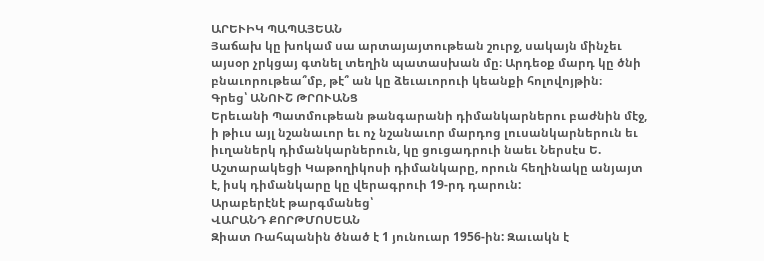ԱՐԵՒԻԿ ՊԱՊԱՅԵԱՆ
Յաճախ կը խոկամ սա արտայայտութեան շուրջ, սակայն մինչեւ այսօր չրկցայ գտնել տեղին պատասխան մը։ Արդեօք մարդ կը ծնի բնաւորութեա՞մբ, թէ՞ ան կը ձեւաւորուի կեանքի հոլովոյթին։
Գրեց՝ ԱՆՈՒՇ ԹՐՈՒԱՆՑ
Երեւանի Պատմութեան թանգարանի դիմանկարներու բաժնին մէջ, ի թիւս այլ նշանաւոր եւ ոչ նշանաւոր մարդոց լուսանկարներուն եւ իւղաներկ դիմանկարներուն, կը ցուցադրուի նաեւ Ներսէս Ե. Աշտարակեցի Կաթողիկոսի դիմանկարը, որուն հեղինակը անյայտ է, իսկ դիմանկարը կը վերագրուի 19-րդ դարուն:
Արաբերէնէ թարգմանեց՝
ՎԱՐԱՆԴ ՔՈՐԹՄՈՍԵԱՆ
Զիատ Ռահպանին ծնած է 1 յունուար 1956-ին: Զաւակն է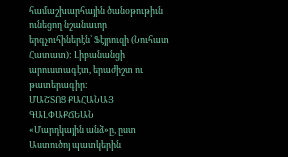համաշխարհային ծանօթութիւն ունեցող նշանաւոր երգչուհիներէն՝ Ֆէյրուզի (Նուհատ Հատատ): Լիբանանցի արուստագէտ, երաժիշտ ու թատերագիր:
ՄԱՇՏՈՑ ՔԱՀԱՆԱՅ ԳԱԼՓԱՔՃԵԱՆ
«Մարդկային անձ»ը, ըստ Աստուծոյ պատկերին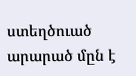ստեղծուած արարած մըն է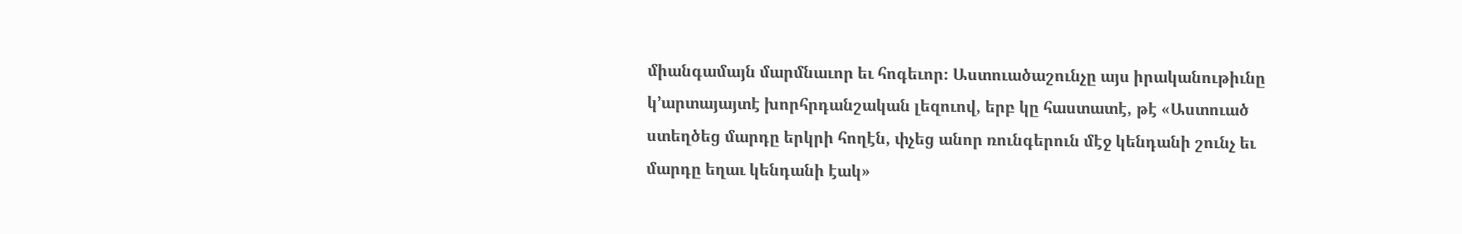միանգամայն մարմնաւոր եւ հոգեւոր։ Աստուածաշունչը այս իրականութիւնը կ՚արտայայտէ խորհրդանշական լեզուով, երբ կը հաստատէ, թէ «Աստուած ստեղծեց մարդը երկրի հողէն, փչեց անոր ռունգերուն մէջ կենդանի շունչ եւ մարդը եղաւ կենդանի էակ»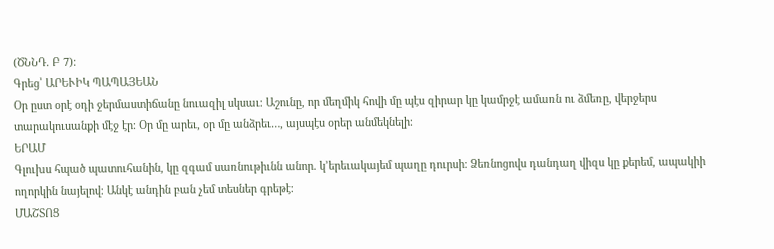(ԾՆՆԴ. Բ 7)։
Գրեց՝ ԱՐԵՒԻԿ ՊԱՊԱՅԵԱՆ
Օր ըստ օրէ օդի ջերմաստիճանը նուազիլ սկսաւ։ Աշունը, որ մեղմիկ հովի մը պէս զիրար կը կամրջէ ամառն ու ձմեռը, վերջերս տարակուսանքի մէջ էր։ Օր մը արեւ, օր մը անձրեւ…, այսպէս օրեր անմեկնելի։
ԵՐԱՄ
Գլուխս հպած պատուհանին, կը զգամ սառնութիւնն անոր. կ՚երեւակայեմ պաղը դուրսի։ Ձեռնոցովս դանդաղ վիզս կը քերեմ, ապակիի ողորկին նայելով։ Անկէ անդին բան չեմ տեսներ գրեթէ։
ՄԱՇՏՈՑ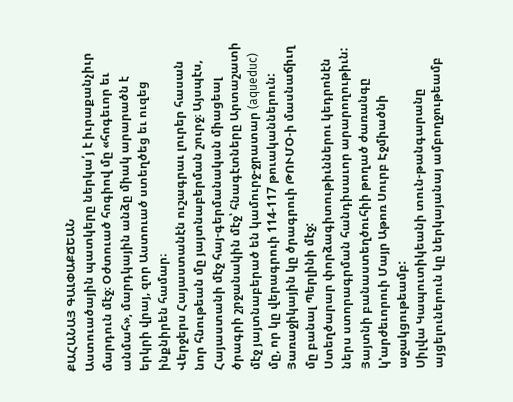ՔԱՀԱՆԱՅ ԳԱԼՓԱՔՃԵԱՆ
Աստուածային պատկերը ներկա՛յ է իւրաքանչիւր մարդուն մէջ։ Օժտուած հոգիով մը «հոգեւոր եւ անմահ», մարդկային անձը միակ արարածն է երկրի վրայ, զոր Աստուած ստեղծեց եւ ուզեց ինքնիրեն համար։
Վերջերս Հայաստանէն ուշագրաւ լուրեր հասան նոր հնութեան մը յայտնաբերման շուրջ։ Այսպէս, Հայաստանի մէջ հայ-գերմանական միացեալ ծրագրի շրջանակին մէջ՝ հնագէտները Արտաշատի մէջ յայտնաբերած են կամուրջ-ջրատար (aqueduc) մը, որ կը վերագրուի 114-117 թուականներուն:
Յառաջիկային կը ծրագրուի ԹՈՒՄՕ-ի մասնաճիւղ մը բանալ Պերլինի մէջ:
Ստեղծարար փորձագիտութիւններու կեդրոնէն ներս ստորագրման հանդիսաւոր արարողութիւն:
Յայտնի բանաստեղծուհիի թողած ժառանգը կ՚արժեւորուի Մայր Աթոռ Սուրբ Էջմիածնի աջակցութեամբ:
Սիլվա Կապուտիկեանի տուն-թանգարանը այցելուներուն կը ներկայանայ ամբողջութեամբ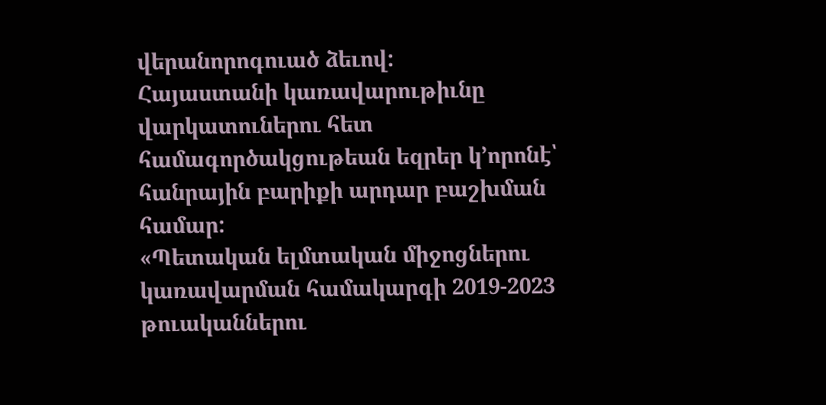վերանորոգուած ձեւով:
Հայաստանի կառավարութիւնը վարկատուներու հետ համագործակցութեան եզրեր կ՚որոնէ՝ հանրային բարիքի արդար բաշխման համար:
«Պետական ելմտական միջոցներու կառավարման համակարգի 2019-2023 թուականներու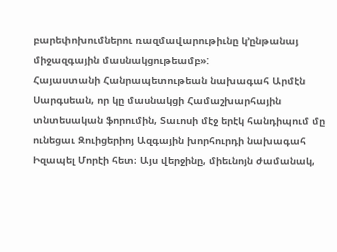բարեփոխումներու ռազմավարութիւնը կ՚ընթանայ միջազգային մասնակցութեամբ»:
Հայաստանի Հանրապետութեան նախագահ Արմէն Սարգսեան, որ կը մասնակցի Համաշխարհային տնտեսական ֆորումին, Տաւոսի մէջ երէկ հանդիպում մը ունեցաւ Զուիցերիոյ Ազգային խորհուրդի նախագահ Իզապել Մորէի հետ։ Այս վերջինը, միեւնոյն ժամանակ,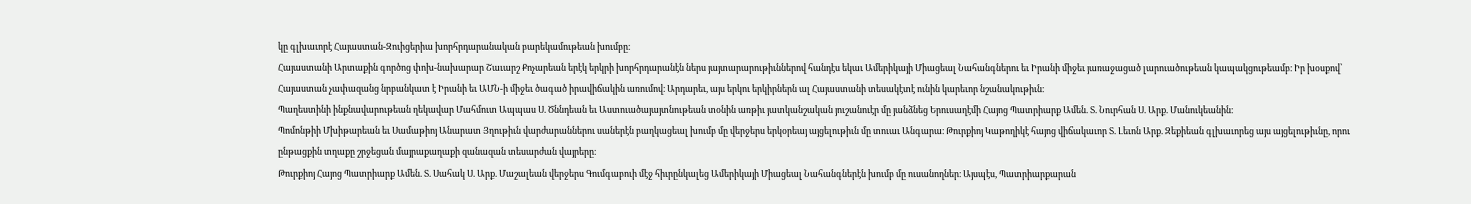կը գլխաւորէ Հայաստան-Զուիցերիա խորհրդարանական բարեկամութեան խումբը։
Հայաստանի Արտաքին գործոց փոխ-նախարար Շաւարշ Քոչարեան երէկ երկրի խորհրդարանէն ներս յայտարարութիւններով հանդէս եկաւ Ամերիկայի Միացեալ Նահանգներու եւ Իրանի միջեւ յառաջացած լարուածութեան կապակցութեամբ։ Իր խօսքով՝ Հայաստան չափազանց նրբանկատ է Իրանի եւ ԱՄՆ-ի միջեւ ծագած իրավիճակին առումով։ Արդարեւ, այս երկու երկիրներն ալ Հայաստանի տեսակէտէ ունին կարեւոր նշանակութիւն։
Պաղեստինի ինքնավարութեան ղեկավար Մահմուտ Ապպաս Ս. Ծննդեան եւ Աստուածայայտնութեան տօնին առթիւ յատկանշական յուշանուէր մը յանձնեց Երուսաղէմի Հայոց Պատրիարք Ամեն. Տ. Նուրհան Ս. Արք. Մանուկեանին։
Պոմոնթիի Մխիթարեան եւ Սամաթիոյ Անարատ Յղութիւն վարժարաններու սաներէն բաղկացեալ խումբ մը վերջերս երկօրեայ այցելութիւն մը տուաւ Անգարա։ Թուրքիոյ Կաթողիկէ հայոց վիճակաւոր Տ. Լեւոն Արք. Զեքիեան գլխաւորեց այս այցելութիւնը, որու ընթացքին տղաքը շրջեցան մայրաքաղաքի զանազան տեսարժան վայրերը։
Թուրքիոյ Հայոց Պատրիարք Ամեն. Տ. Սահակ Ս. Արք. Մաշալեան վերջերս Գումգաբուի մէջ հիւրընկալեց Ամերիկայի Միացեալ Նահանգներէն խումբ մը ուսանողներ։ Այսպէս, Պատրիարքարան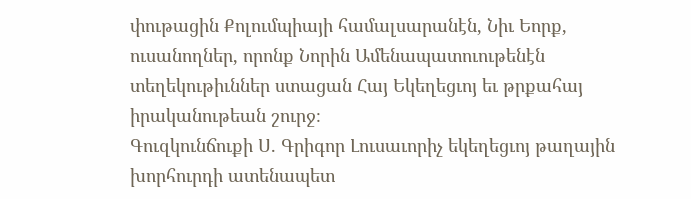փութացին Քոլումպիայի համալսարանէն, Նիւ Եորք, ուսանողներ, որոնք Նորին Ամենապատուութենէն տեղեկութիւններ ստացան Հայ Եկեղեցւոյ եւ թրքահայ իրականութեան շուրջ։
Գուզկունճուքի Ս. Գրիգոր Լուսաւորիչ եկեղեցւոյ թաղային խորհուրդի ատենապետ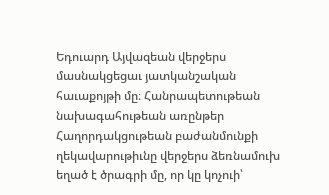Եդուարդ Այվազեան վերջերս մասնակցեցաւ յատկանշական հաւաքոյթի մը։ Հանրապետութեան նախագահութեան առընթեր Հաղորդակցութեան բաժանմունքի ղեկավարութիւնը վերջերս ձեռնամուխ եղած է ծրագրի մը, որ կը կոչուի՝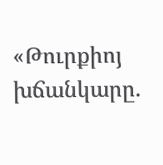«Թուրքիոյ խճանկարը.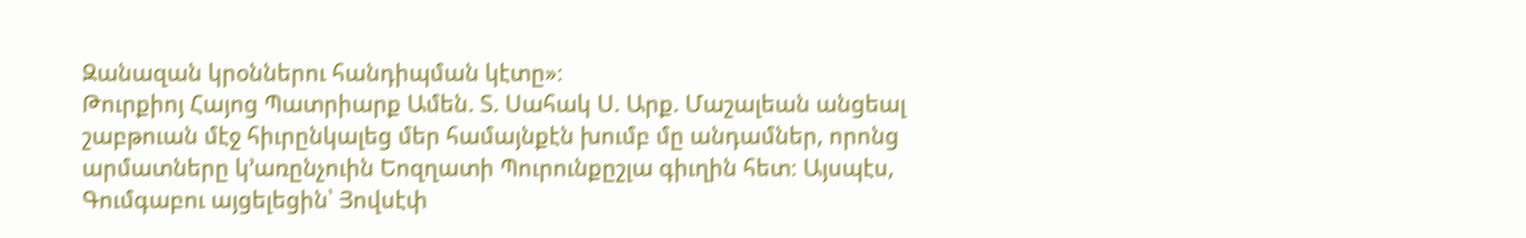Զանազան կրօններու հանդիպման կէտը»։
Թուրքիոյ Հայոց Պատրիարք Ամեն. Տ. Սահակ Ս. Արք. Մաշալեան անցեալ շաբթուան մէջ հիւրընկալեց մեր համայնքէն խումբ մը անդամներ, որոնց արմատները կ՚առընչուին Եոզղատի Պուրունքըշլա գիւղին հետ։ Այսպէս, Գումգաբու այցելեցին՝ Յովսէփ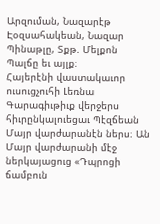Արզուման, Նազարէթ Էօզսահակեան, Նազար Պինաթլը, Տքթ. Մելքոն Պալճը եւ այլք։
Հայերէնի վաստակաւոր ուսուցչուհի Լեռնա Գարագիւթիւք վերջերս հիւրընկալուեցաւ Պէզճեան Մայր վարժարանէն ներս։ Ան Մայր վարժարանի մէջ ներկայացուց «Դպրոցի ճամբուն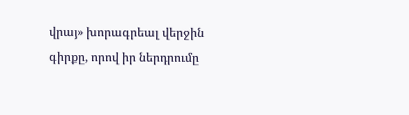վրայ» խորագրեալ վերջին գիրքը, որով իր ներդրումը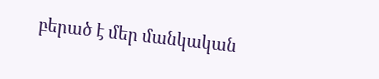բերած է մեր մանկական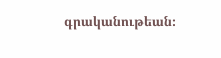գրականութեան։